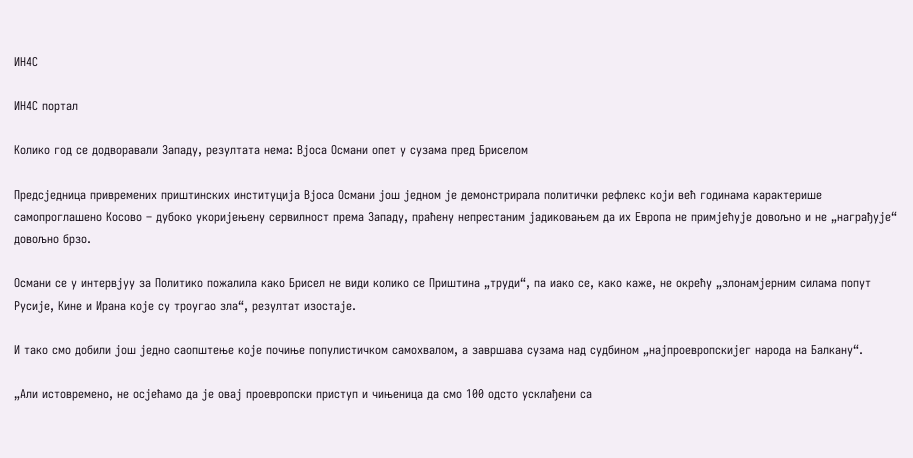ИН4С

ИН4С портал

Колико год се додворавали Западу, резултата нема: Вјоса Османи опет у сузама пред Бриселом

Предсједница привремених приштинских институција Вјоса Османи још једном је демонстрирала политички рефлекс који већ годинама карактерише самопроглашено Косово – дубоко укоријењену сервилност према Западу, праћену непрестаним јадиковањем да их Европа не примјећује довољно и не „награђује“ довољно брзо.

Османи се у интервјуу за Политико пожалила како Брисел не види колико се Приштина „труди“, па иако се, како каже, не окрећу „злонамјерним силама попут Русије, Кине и Ирана које су троугао зла“, резултат изостаје.

И тако смо добили још једно саопштење које почиње популистичком самохвалом, а завршава сузама над судбином „најпроевропскијег народа на Балкану“.

„Али истовремено, не осјећамо да је овај проевропски приступ и чињеница да смо 100 одсто усклађени са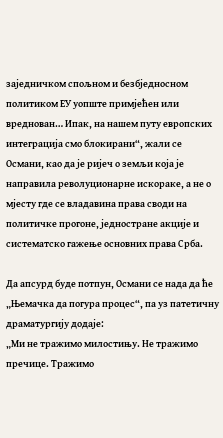заједничком спољном и безбједносном политиком ЕУ уопште примјећен или вреднован… Ипак, на нашем путу европских интеграција смо блокирани“, жали се Османи, као да је ријеч о земљи која је направила револуционарне искораке, а не о мјесту где се владавина права своди на политичке прогоне, једностране акције и систематско гажење основних права Срба.

Да апсурд буде потпун, Османи се нада да ће „Њемачка да погура процес“, па уз патетичну драматургију додаје:
„Ми не тражимо милостињу. Не тражимо пречице. Тражимо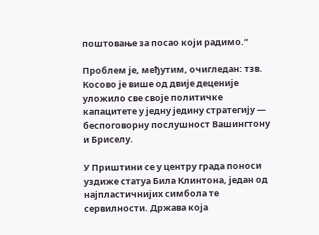поштовање за посао који радимо.“

Проблем је, међутим, очигледан: тзв. Косово је више од двије деценије уложило све своје политичке капацитете у једну једину стратегију — беспоговорну послушност Вашингтону и Бриселу.

У Приштини се у центру града поноси уздиже статуа Била Клинтона, један од најпластичнијих симбола те сервилности. Држава која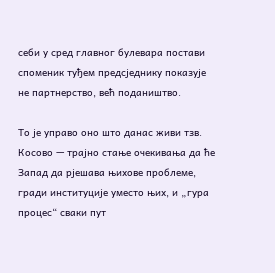себи у сред главног булевара постави споменик туђем предсједнику показује не партнерство, већ подаништво.

То је управо оно што данас живи тзв. Косово — трајно стање очекивања да ће Запад да рјешава њихове проблеме, гради институције уместо њих, и „гура процес“ сваки пут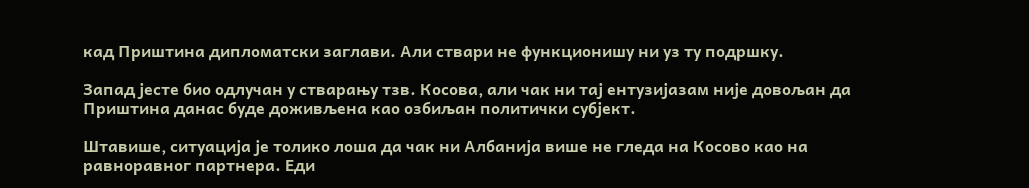кад Приштина дипломатски заглави. Али ствари не функционишу ни уз ту подршку.

Запад јесте био одлучан у стварању тзв. Косова, али чак ни тај ентузијазам није довољан да Приштина данас буде доживљена као озбиљан политички субјект.

Штавише, ситуација је толико лоша да чак ни Албанија више не гледа на Косово као на равноравног партнера. Еди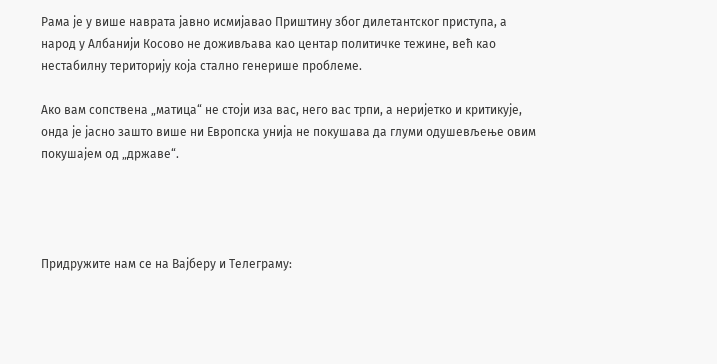Рама је у више наврата јавно исмијавао Приштину због дилетантског приступа, а народ у Албанији Косово не доживљава као центар политичке тежине, већ као нестабилну територију која стално генерише проблеме.

Ако вам сопствена „матица“ не стоји иза вас, него вас трпи, а неријетко и критикује, онда је јасно зашто више ни Европска унија не покушава да глуми одушевљење овим покушајем од „државе“.




Придружите нам се на Вајберу и Телеграму: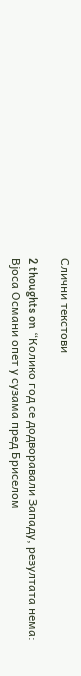Слични текстови

2 thoughts on “Колико год се додворавали Западу, резултата нема: Вјоса Османи опет у сузама пред Бриселом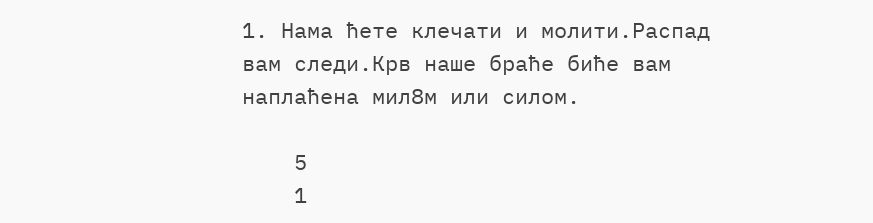1. Нама ћете клечати и молити.Распад вам следи.Крв наше браће биће вам наплаћена мил8м или силом.

    5
    1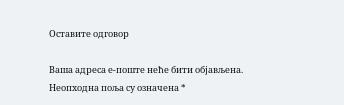Оставите одговор

Ваша адреса е-поште неће бити објављена. Неопходна поља су означена *